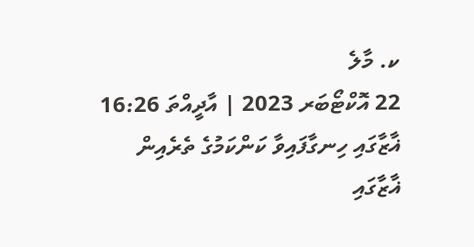ކ. މާލެ
22 އޮކްޓޯބަރ 2023 | އާދީއްތަ 16:26
ޣާޒާގައި ހިނގާފައިވާ ކަންކަމުގެ ތެރެއިން
ޣާޒާގައި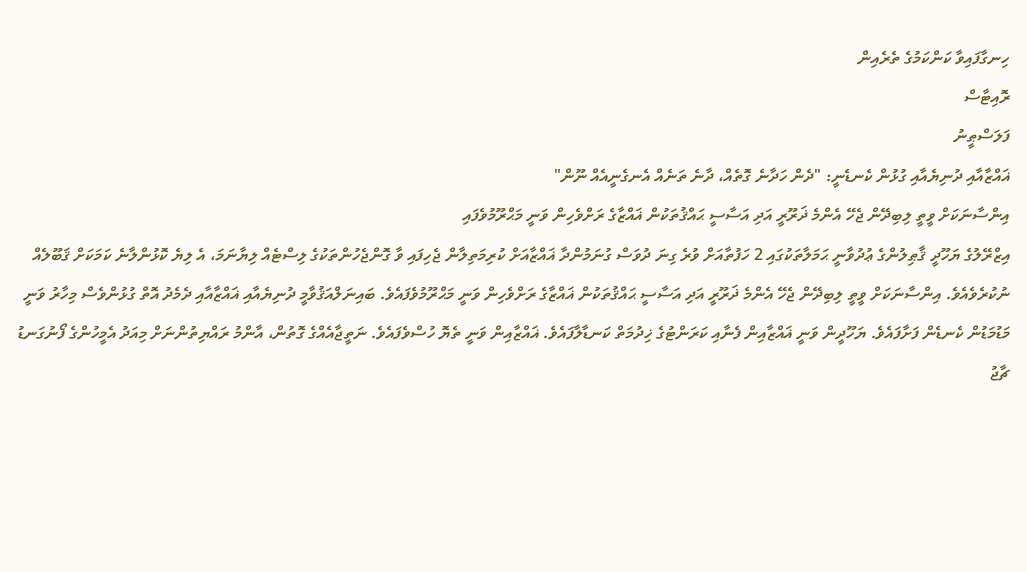ހިނގާފައިވާ ކަންކަމުގެ ތެރެއިން
ރޮއިޓާސް
ފަލަސްޠީނު
ޣައްޒާއާއި ދުނިޔެއާއި ގުޅުން ކެނޑެނީ: "ދެން ހަދާނެ ގޮތެއް، ދާނެ ތަނެއް އެނގެނީއެއް ނޫން"
އިންސާނަކަށް ވީތީ ލިބިދޭން ޖެހޭ އެންމެ ޛަރޫރީ އަދި އަސާސީ ޙައްޤުތަކުން ޣައްޒާގެ ރަށްވެހިން ވަނީ މަޙްރޫމުވެފައި
އިޒްރޭލުގެ ޔަހޫދީ ޤާޠިލުންގެ ޢުދުވާނީ ޙަމަލާތަކުގައި 2 ހަފުތާއަށް ވުރެ ގިނަ ދުވަސް ގުނަމުންދާ ޣައްޒާއަށް ކުރިމަތިލާން ޖެހިފައި ވާ ގޮންޖެހުންތަކުގެ ލިސްޓެއް ލިޔާނަމަ، އެ ލިޔެ ކޮޅުންލާނެ ކަމަކަށް ޤަބޫލެއް ނުކުރެވެއެވެ. އިންސާނަކަށް ވީތީ ލިބިދޭން ޖެހޭ އެންމެ ޛަރޫރީ އަދި އަސާސީ ޙައްޤުތަކުން ޣައްޒާގެ ރަށްވެހިން ވަނީ މަޙްރޫމުވެފައެވެ. ބައިނަލްއަޤުވާމީ ދުނިޔެއާއި ޣައްޒާއާއި ދެމެދު އޮތް ގުޅުންވެސް މިހާރު ވަނީ މަޑުމަޑުން ކެނޑެން ފަށާފައެވެ. ޔަހޫދީން ވަނީ ޣައްޒާއިން ފެނާއި ކަރަންޓުގެ ޚިދުމަތް ކަނޑާލާފައެވެ. ޣައްޒާއިން ވަނީ ތެޔޮ ހުސްވެފައެވެ. ނަތީޖާއެއްގެ ގޮތުން، އާންމު ރައްޔިތުންނަށް މިއަދު އެމީހުންގެ ފޯނުގަނޑު ޗާޖު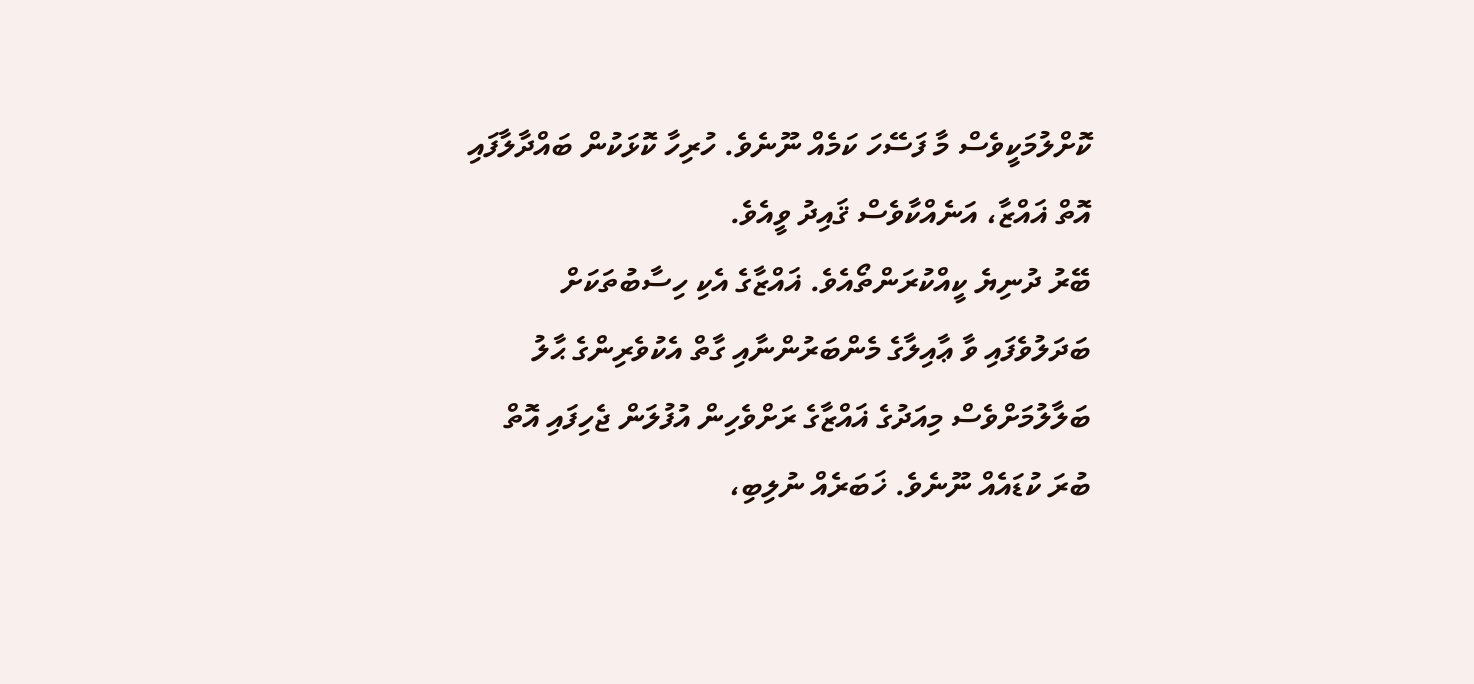ކޮށްލުމަކީވެސް މާ ފަސޭހަ ކަމެއް ނޫނެވެ. ހުރިހާ ކޮޅަކުން ބައްދާލާފައި އޮތް ޣައްޒާ، އަނެއްކާވެސް ޤައިދު ވީއެވެ.
ބޭރު ދުނިޔެ ކީއްކުރަންތޯއެވެ. ޣައްޒާގެ އެކި ހިސާބުތަކަށް ބަދަލުވެފައި ވާ ޢާއިލާގެ މެންބަރުންނާއި ގާތް އެކުވެރިންގެ ޙާލު ބަލާލުމަށްވެސް މިއަދުގެ ޣައްޒާގެ ރަށްވެހިން އުފުލަން ޖެހިފައި އޮތް ބުރަ ކުޑައެއް ނޫނެވެ. ޚަބަރެއް ނުލިބި،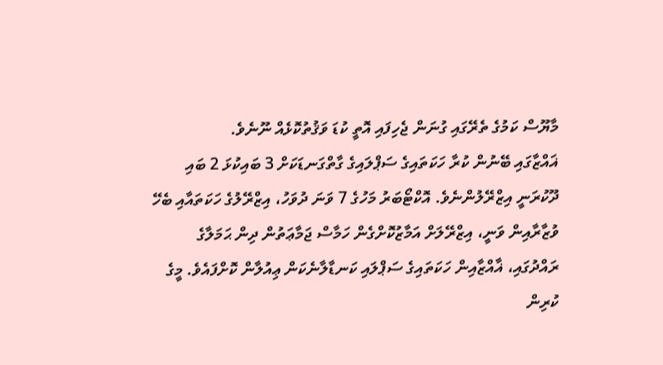މާޔޫސް ކަމުގެ ތެރޭގައި ގުނަން ޖެހިފައި އޮތީ ކުޑަ ވަޤުތުކޮޅެއް ނޫނެވެ.
ޣައްޒާގައި ބޭނުން ކުރާ ހަކަތައިގެ ސަޕްލައިގެ ގާތްގަނޑަކަށް 3 ބައިކުޅަ 2 ބައި ދޫކުރަނީ އިޒްރޭލުންނެވެ. އޮކްޓޯބަރު މަހުގެ 7 ވަނަ ދުވަހު، އިޒްރޭލުގެ ހަކަތައާއި ބެހޭ ވުޒާރާއިން ވަނީ، އިޒްރޭލަށް އަމާޒުކޮށްގެން ހަމާސް ޖަމާޢަތުން ދިން ޙަމަލާގެ ރައްދުގައި، ޣާއްޒާއިން ހަކަތައިގެ ސަޕްލައި ކަނޑާލާނެކަން ޢިއުލާން ކޮށްފައެވެ. މީގެ ކުރިން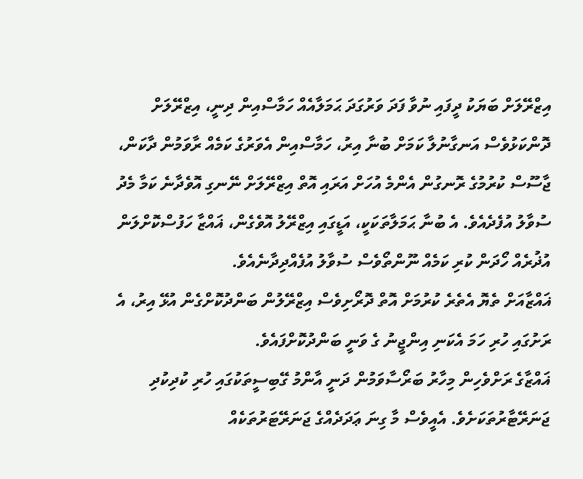އިޒްރޭލަށް ބަޔަކު ދީފައި ނުވާ ފަދަ ވަރުގަދަ ޙަމަލާއެއް ހަމާސްއިން ދިނީ، އިޒްރޭލަށް ދޮންކަޅުވެސް އަނގާނުލާ ކަމަށް ބުނާ އިރު، ހަމާސްއިން އެވަރުގެ ކަމެއް ރާވަމުން ދާކަން، ޖާސޫސް ކުރުމުގެ ރޮނގުން އެންމެ އުހަށް އަރައި އޮތް އިޒްރޭލަށް ނޭނގި އޮވެދާނެ ކަމާ މެދު ސުވާލު އުފެދެއެވެ. އެ ބުނާ ޙަމަލާތަކަކީ، އަޑީގައި އިޒްރޭލު އޮވެގެން، ޣައްޒާ ހަފުސްކޮށްލަން އުޛުރެއް ހޯދަން ކުރި ކަމެއް ނޫންތޯވެސް ސުވާލު އުފެއްދިދާނެއެވެ.
ޣައްޒާއަށް ތެޔޮ އެތެރެ ކުރުމަށް އޮތް ދޮރޯށިވެސް އިޒްރޭލުން ބަންދުކޮށްގެން އުޅޭ އިރު، އެ ރަށުގައި ހުރި ހަމަ އެކަނި އިންޖީނު ގެ ވަނީ ބަންދުކޮށްފައެވެ.
ޣައްޒާގެ ރަށްވެހިން މިހާރު ބަރޯސާވަމުން ދަނީ އާންމު ގޭބިސީތަކުގައި ހުރި ކުދިކުދި ޖަނަރޭޓާރުތަކަށެވެ. އެއީވެސް މާ ގިނަ ޢަދަދެއްގެ ޖަނަރޭޓަރުތަކެއް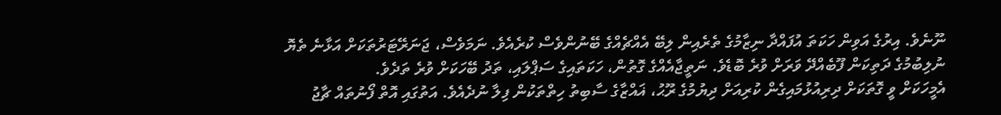ނޫނެވެ. އިރުގެ އަވިން ހަކަތަ އުފައްދާ ނިޒާމުގެ ތެރެއިން ލިބޭ އެއްޗެއްގެ ބޭނުންވެސް ކުރެއެވެ. ނަމަވެސް، ޖަނަރޭޓަރުތަކަށް އަޅާނެ ތެޔޮ ނުލިބުމުގެ ދަތިކަން ފޫބެއްދޭ ވަރަށް ވުރެ ބޮޑެވެ. ނަތީޖާއެއްގެ ގޮތުން، ހަކަތައިގެ ސަޕްލައި، ތަދު ބޭހަކަށް ވުރެ ތަދެވެ.
އެމީހަކަށް ވީ ގޮތަކަށް ދިރިއުޅުމައިގެން ކުރިއަށް ދިޔުމުގެ ރޫޙު، ޣައްޒާގެ ސާބިތު ހިތްތަކުން ފިލާ ނުދެއެވެ. އަތުގައި އޮތް ފޯނުތައް ޗާޖު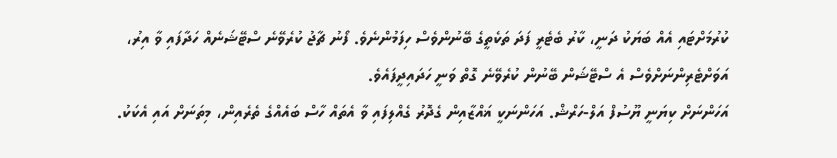ކުރުމަށްޓައި އެއް ބަޔަކު ދަނީ، ކާރު ބެޓެރީ ފަދަ ތަކެތީގެ ބޭނުންވެސް ހިފަމުންނެވެ. ފޯނު ޗާޖު ކުރެވޭނެ ސްޓޭޝަނެއް ހަދާފައި ވާ އިރު، އަވަށްޓެރިންނަށްވެސް އެ ސްޓޭޝަން ބޭނުން ކުރެވޭނެ ގޮތް ވަނީ ހަދައިދީފައެވެ.
އަހަންނަށް ކިޔަނީ ޔޫސުފް އަލް-ހަރްޝް. އަހަންނަކީ ޣައްޒާއިން ގެދޮރު ގެއްލިފައި ވާ އެތައް ހާސް ބައެއްގެ ތެރެއިން، މިތަނަށް އައި އެކަކު.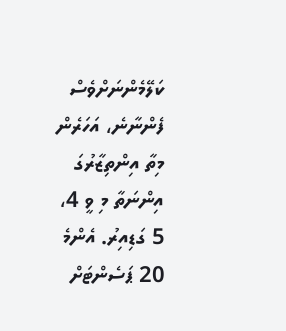ކަލޭމެންނަށްވެސް ފެންނާނެ، އަހަރެން މިތާ އިންތިޒާރުގަ އިންނަތާ މި ވީ 4، 5 ގަޑިއިރު. އެންމެ 20 ޕަސެންޓަށް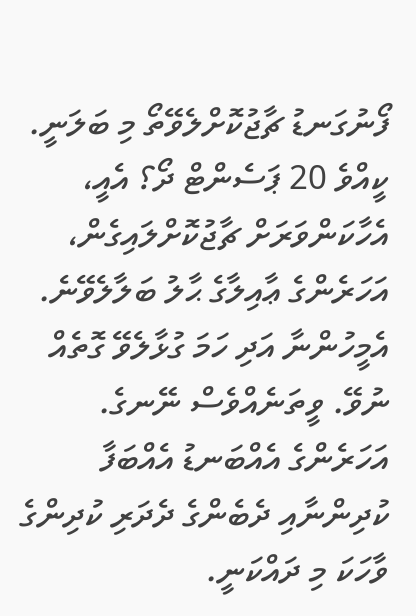ފޯނުގަނޑު ޗާޖުކޮށްލެވޭތޯ މި ބަލަނީ. ކީއްވެ 20 ޕަސެންޓް ދޯ؟ އެއީ، އެހާކަންވަރަށް ޗާޖުކޮށްލައިގެން، އަހަރެންގެ ޢާއިލާގެ ޙާލު ބަލާލެވޭނެ. އެމީހުންނާ އަދި ހަމަ ގުޅާލެވޭ ގޮތެއް ނުވޭ. ވީތަނެއްވެސް ނޭނގެ. އަހަރެންގެ އެއްބަނޑު އެއްބަފާ ކުދިންނާއި ދެބެންގެ ދެދަރި ކުދިންގެ ވާހަކަ މި ދައްކަނީ.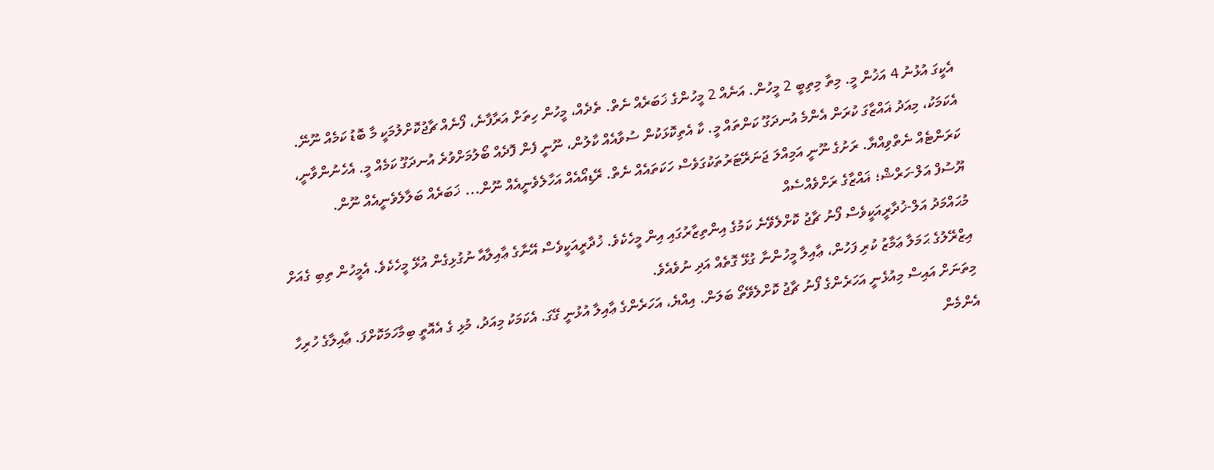އެކީގަ އުޅުނު 4 އަޚުން މީ. މިތާ މިތިބީ 2 މީހުން. އަނެއް 2 މީހުންގެ ޚަބަރެއް ނެތް. ތެދެއް، މީހުން ހިތަށް އަރާފާނެ، ފޯނެއް ޗާޖުކޮށްލުމަކީ މާ ބޮޑު ކަމެއް ނޫނޭ. އެކަމަކު، މިއަދު ޣައްޒާގަ ކުރަން އެންމެ އުނދަގޫ ކަންތައް މީ. ކާ އެތިކޮޅަކުން ސުވާއެއް ކާލުން، ނޫނީ ފެން ފޮދެއް ބޯލުމަށްވުރެ އުނދަގޫ ކަމެއް މީ. އެހެނުންވާނީ، ކަރަންޓެއް ނެތްވިއްޔާ. ރަށުގެ ނޫނީ އަމިއްލަ ޖަނަރޭޓަރުތަކުގަވެސް ހަކަތައެއް ނެތް. ރޭޑިއޯއެއް އަހާލެވެނީއެއް ނޫން... ޚަބަރެއް ބަލާލެވެނީއެއް ނޫން.
ޔޫސުފް އަލް-ހަރްޝް؛ ޣައްޒާގެ ރަށްވެއްސެއް
މުޙައްމަދު އަލް-ޚުދާރީއަކީވެސް ފޯނު ޗާޖު ކޮށްލެވޭނެ ކަމުގެ އިންތިޒާރުގައި އިން މީހެކެވެ. ޚުދާރީއަކީވެސް އޭނާގެ ޢާއިލާއާ ނުގުޅިގެން އުޅޭ މީހެކެވެ. އެމީހުން ތިބި ގެއަށް އިޒްރޭލުގެ ޙަމަލާ ޢަމާޒު ކުރި ފަހުން، ޢާއިލާ މީހުންނާ ގުޅޭ ގޮތެއް އަދި ނުވެއެވެ.
މިތަނަށް އައިސް މިއުޅެނީ އަހަރެންގެ ފޯނު ޗާޖު ކޮށްލެވޭތޯ ބަލަން. އިއްޔެ، އަހަރެންގެ ޢާއިލާ އުޅުނީ ގޭގަ. އެކަމަކު މިއަދު، މުޅި ގެ އެއޮތީ ބިމާހަމަކޮށްފަ. ޢާއިލާގެ ހުރިހާ އެންމެން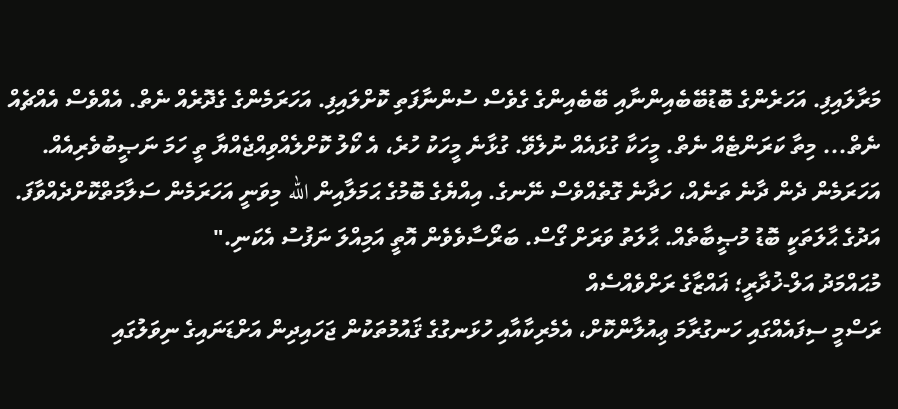މަރާލައިފި. އަހަރެންގެ ބޮޑުބޭބެއިންނާއި ބޭބެއިންގެ ގެވެސް ސުންނާފަތި ކޮށްލައިފި. އަހަރަމެންގެ ގެދޮރެއް ނެތް. އެއްވެސް އެއްޗެއް ނެތް... މިތާ ކަރަންޓެއް ނެތް. މީހަކާ ގުޅައެއް ނުލެވޭ. ގުޅާނެ މީހަކު ހުރެ، އެ ކޯލު ކޮށްލެއްވިއްޖެއްޔާ ތީ ހަމަ ނަޞީބުވެރިއެއް. އަހަރަމެން ދެން ދާނެ ތަނެއް، ހަދާނެ ގޮތެއްވެސް ނޭނގެ. އިއްޔެގެ ބޮމުގެ ޙަމަލާއިން الله މިވަނީ އަހަރަމެން ސަލާމަތްކޮށްދެއްވާފަ. އަދުގެ ޙާލަތަކީ ބޮޑު މުޞީބާތެއް. ޙާލަތު ވަރަށް ގޯސް. ބަރޯސާވެވެން އޮތީ އަމިއްލަ ނަފުސު އެކަނި."
މުޙައްމަދު އަލް-ޚުދާރީ؛ ޣައްޒާގެ ރަށްވެއްސެއް
ރަސްމީ ސިފައެއްގައި ހަނގުރާމަ ޢިއުލާންކޮށް، އެމެރިކާއާއި ހުޅަނގުގެ ޤައުމުތަކުން ޖަހައިދިން އަށްޑަނައިގެ ނިވަލުގައި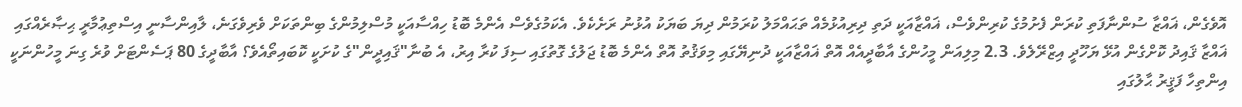އޮވެގެން، ޣައްޒާ ސުންނާފަތި ކުރަން ފެށުމުގެ ކުރިންވެސް، ޣައްޒާއަކީ ދަތި ދިރިއުޅުމެއް ތަޙައްމަލު ކުރަމުން ދިޔަ ބަޔަކު އުޅުނު ރަށެކެވެ. އެކަމުގެވެސް އެންމެ ބޮޑު ހިއްސާއަކީ މުސްލިމުންގެ ބިންތަކަށް ވެރިވެގަނެ، ލާއިންސާނީ އިސްތިޢުމާރީ ޙިޞާރެއްގައި ޣައްޒާ ޤައިދު ކޮށްގެން އުޅޭ ޔަހޫދީ އިޒްރޭލެވެ. 2.3 މިލިއަން މީހުންގެ އާބާދީއެއް އޮތް ޣައްޒާއަކީ ދުނިޔޭގައި މިވަޤުތު އޮތް އެންމެ ބޮޑު ޖަލުގެ ގޮތުގައި ސިފަ ކުރާ އިރު، އެ ބުނާ"ޤައިދީން"ގެ ކުށަކީ ކޮބައިތޯއެވެ؟ އާބާދީގެ 80 ޕަސެންޓަށް ވުރެ ގިނަ މީހުންނަކީ އިންތިހާ ފަޤީރު ޙާލުގައި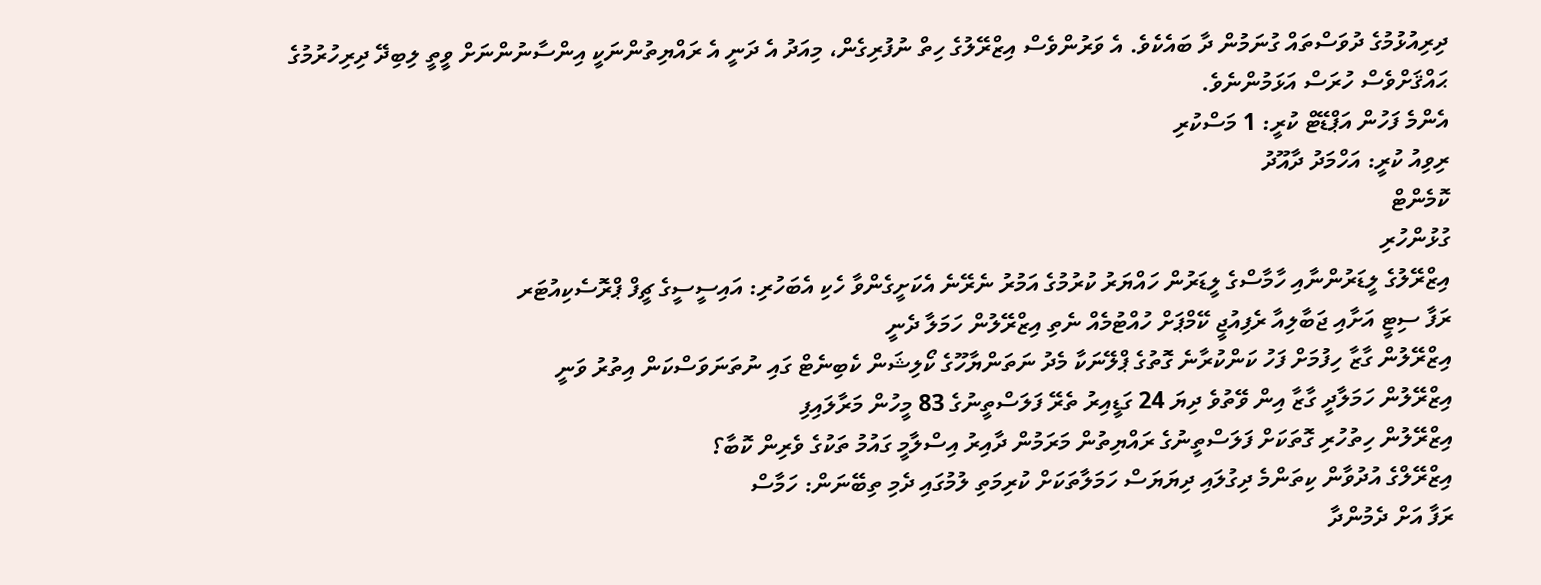ދިރިއުޅުމުގެ ދުވަސްތައް ގުނަމުން ދާ ބައެކެވެ. އެ ވަރުންވެސް އިޒްރޭލުގެ ހިތް ނުފުރިގެން، މިއަދު އެ ދަނީ އެ ރައްޔިތުންނަކީ އިންސާނުންނަށް ވީތީ ލިބިދޭ ދިރިހުރުމުގެ ޙައްޤަށްވެސް ހުރަސް އަޅަމުންނެވެ.
އެންމެ ފަހުން އަޕްޑޭޓް ކުރީ: 1 މަސްކުރި
ރިވިއު ކުރީ: އަހްމަދު ދާއޫދު
ކޮމެންޓް
ގުޅުންހުރި
އިޒްރޭލުގެ ލީޑަރުންނާއި ހާމާސްގެ ލީޑަރުން ހައްޔަރު ކުރުމުގެ އަމުރު ނެރޭނެ އެކަށީގެންވާ ހެކި އެބަހުރި: އައިސީސީގެ ޗީފް ޕްރޮސެކިއުޓަރ
ރަފާ ސިޓީ އަށާއި ޖަބާލިއާ ރެފިއުޖީ ކޭމްޕަށް ހުއްޓުމެއް ނެތި އިޒްރޭލުން ހަމަލާ ދެނީ
އިޒްރޭލުން ގާޒާ ހިފުމަށް ފަހު ކަންކުރާނެ ގޮތުގެ ޕްލޭނަކާ މެދު ނަތަންޔާހޫގެ ކޯލިޝަން ކެބިނެޓް ގައި ނުތަނަވަސްކަން އިތުރު ވަނީ
އިޒްރޭލުން ހަމަލާދީ ގާޒާ އިން ވޭތުވެ ދިޔަ 24 ގަޑީއިރު ތެރޭ ފަލަސްތީނުގެ 83 މީހުން މަރާލައިފި
އިޒްރޭލުން ހިތުހުރި ގޮތަކަށް ފަލަސްތީނުގެ ރައްޔިތުން މަރަމުން ދާއިރު އިސްލާމީ ގައުމު ތަކުގެ ވެރިން ކޮބާ؟
އިޒްރޭލްގެ އުދުވާން ކިތަންމެ ދިގުލައި ދިޔަޔަސް ހަމަލާތަކަށް ކުރިމަތި ލުމުގައި ދެމި ތިބޭނަން: ހަމާސް
ރަފާ އަށް ދެމުންދާ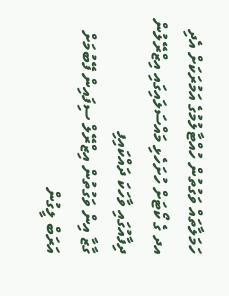ހަމަލާތައް ވަގުތުން ހުއްޓާލުމުގެ އަމުރަކަށް އެދި އދ ގެ ކޯޓަށް ހުށަހެޅި މައްސަލައިގައި އިޒްރޭލުން ދިފާއުގައި ވާހަކަ ދައްކައިފި
ގާޒާ އިން ވަގުތުން އިޒްރޭލް ސިފައިން ފޭބުމަށް އަރަބް ލީގުން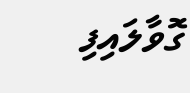ގޮވާލައިފި